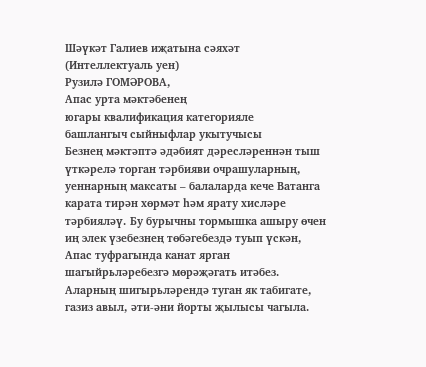Шәүкәт Галиев иҗатына сәяхәт
(Интеллектуаль уен)
Рузилә ГОМӘРОВА,
Апас урта мәктәбенең
югары квалификация категорияле
башлангыч сыйныфлар укытучысы
Безнең мәктәптә әдәбият дәресләреннән тыш үткәрелә торган тәрбияви очрашуларның, уеннарның максаты – балаларда кече Ватанга карата тирән хөрмәт һәм ярату хисләре тәрбияләү. Бу бурычны тормышка ашыру өчен иң элек үзебезнең төбәгебездә туып үскән, Апас туфрагында канат ярган шагыйрьләребезгә мөрәҗәгать итәбез. Аларның шигырьләрендә туган як табигате, газиз авыл, әти-әни йорты җылысы чагыла.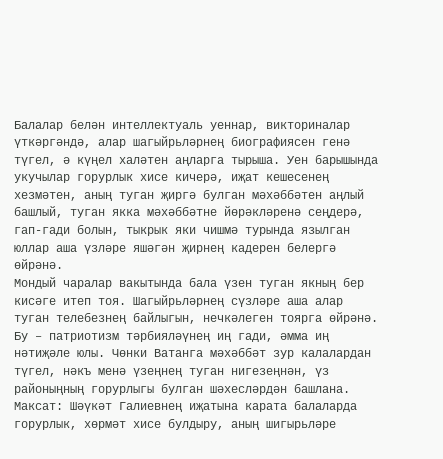Балалар белән интеллектуаль уеннар, викториналар үткәргәндә, алар шагыйрьләрнең биографиясен генә түгел, ә күңел халәтен аңларга тырыша. Уен барышында укучылар горурлык хисе кичерә, иҗат кешесенең хезмәтен, аның туган җиргә булган мәхәббәтен аңлый башлый, туган якка мәхәббәтне йөрәкләренә сеңдерә, гап-гади болын, тыкрык яки чишмә турында язылган юллар аша үзләре яшәгән җирнең кадерен белергә өйрәнә.
Мондый чаралар вакытында бала үзен туган якның бер кисәге итеп тоя. Шагыйрьләрнең сүзләре аша алар туган телебезнең байлыгын, нечкәлеген тоярга өйрәнә. Бу – патриотизм тәрбияләүнең иң гади, әмма иң нәтиҗәле юлы. Чөнки Ватанга мәхәббәт зур калалардан түгел, нәкъ менә үзеңнең туган нигезеңнән, үз районыңның горурлыгы булган шәхесләрдән башлана.
Максат: Шәүкәт Галиевнең иҗатына карата балаларда горурлык, хөрмәт хисе булдыру, аның шигырьләре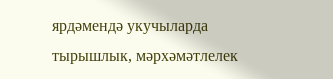ярдәмендә укучыларда тырышлык, мәрхәмәтлелек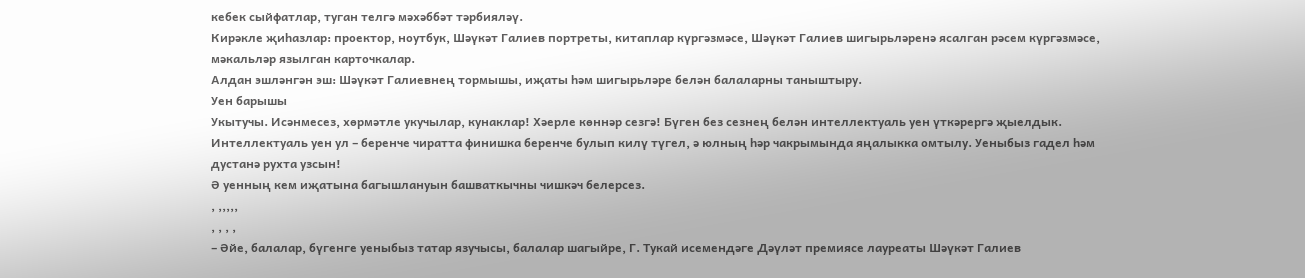кебек сыйфатлар, туган телгә мәхәббәт тәрбияләү.
Кирәкле җиһазлар: проектор, ноутбук, Шәүкәт Галиев портреты, китаплар күргәзмәсе, Шәүкәт Галиев шигырьләренә ясалган рәсем күргәзмәсе, мәкальләр язылган карточкалар.
Алдан эшләнгән эш: Шәүкәт Галиевнең тормышы, иҗаты һәм шигырьләре белән балаларны таныштыру.
Уен барышы
Укытучы. Исәнмесез, хөрмәтле укучылар, кунаклар! Хәерле көннәр сезгә! Бүген без сезнең белән интеллектуаль уен үткәрергә җыелдык. Интеллектуаль уен ул – беренче чиратта финишка беренче булып килү түгел, ә юлның һәр чакрымында яңалыкка омтылу. Уеныбыз гадел һәм дустанә рухта узсын!
Ә уенның кем иҗатына багышлануын башваткычны чишкәч белерсез.
, ,,,,,
, , , ,
– Әйе, балалар, бүгенге уеныбыз татар язучысы, балалар шагыйре, Г. Тукай исемендәге Дәүләт премиясе лауреаты Шәүкәт Галиев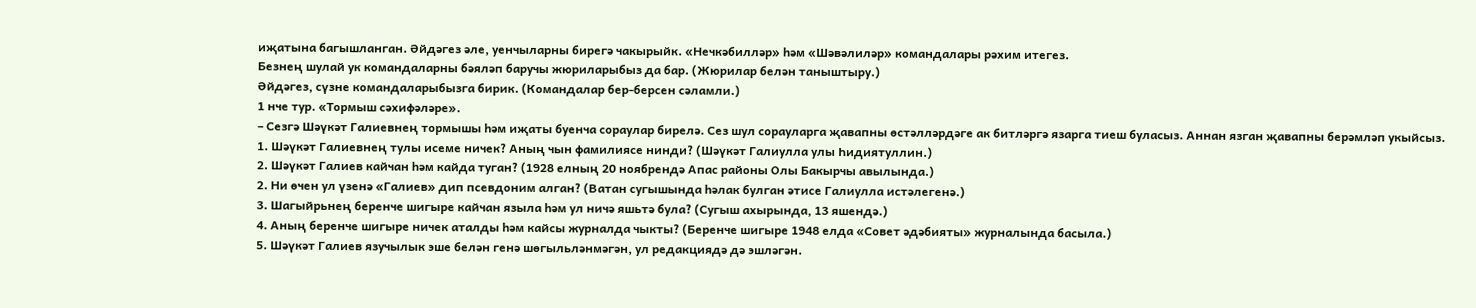иҗатына багышланган. Әйдәгез әле, уенчыларны бирегә чакырыйк. «Нечкәбилләр» һәм «Шәвәлиләр» командалары рәхим итегез.
Безнең шулай ук командаларны бәяләп баручы жюриларыбыз да бар. (Жюрилар белән таныштыру.)
Әйдәгез, сүзне командаларыбызга бирик. (Командалар бер-берсен сәламли.)
1 нче тур. «Тормыш сәхифәләре».
– Сезгә Шәүкәт Галиевнең тормышы һәм иҗаты буенча сораулар бирелә. Сез шул сорауларга җавапны өстәлләрдәге ак битләргә язарга тиеш буласыз. Аннан язган җавапны берәмләп укыйсыз.
1. Шәүкәт Галиевнең тулы исеме ничек? Аның чын фамилиясе нинди? (Шәүкәт Галиулла улы Һидиятуллин.)
2. Шәүкәт Галиев кайчан һәм кайда туган? (1928 елның 20 ноябрендә Апас районы Олы Бакырчы авылында.)
2. Ни өчен ул үзенә «Галиев» дип псевдоним алган? (Ватан сугышында һәлак булган әтисе Галиулла истәлегенә.)
3. Шагыйрьнең беренче шигыре кайчан языла һәм ул ничә яшьтә була? (Сугыш ахырында, 13 яшендә.)
4. Аның беренче шигыре ничек аталды һәм кайсы журналда чыкты? (Беренче шигыре 1948 елда «Совет әдәбияты» журналында басыла.)
5. Шәүкәт Галиев язучылык эше белән генә шөгыльләнмәгән, ул редакциядә дә эшләгән.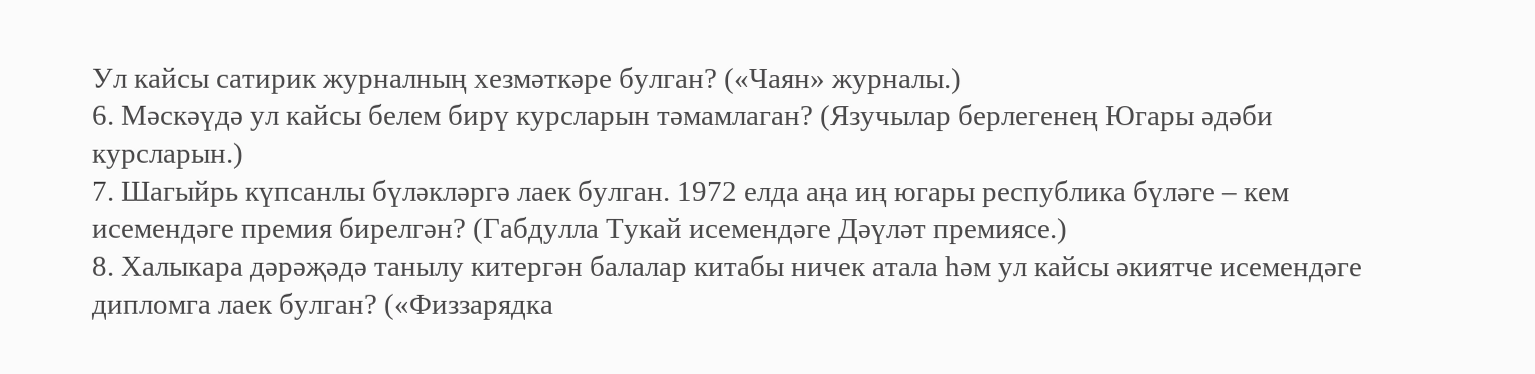Ул кайсы сатирик журналның хезмәткәре булган? («Чаян» журналы.)
6. Мәскәүдә ул кайсы белем бирү курсларын тәмамлаган? (Язучылар берлегенең Югары әдәби курсларын.)
7. Шагыйрь күпсанлы бүләкләргә лаек булган. 1972 елда аңа иң югары республика бүләге – кем исемендәге премия бирелгән? (Габдулла Тукай исемендәге Дәүләт премиясе.)
8. Халыкара дәрәҗәдә танылу китергән балалар китабы ничек атала һәм ул кайсы әкиятче исемендәге дипломга лаек булган? («Физзарядка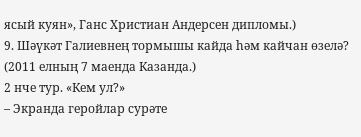ясый куян», Ганс Христиан Андерсен дипломы.)
9. Шәүкәт Галиевнең тормышы кайда һәм кайчан өзелә? (2011 елның 7 маенда Казанда.)
2 нче тур. «Кем ул?»
– Экранда геройлар сурәте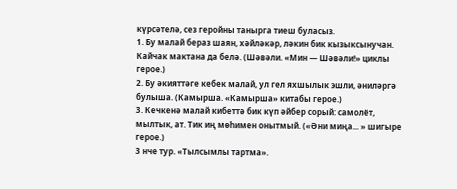күрсәтелә, сез геройны танырга тиеш буласыз.
1. Бу малай бераз шаян, хәйләкәр, ләкин бик кызыксынучан. Кайчак мактана да белә. (Шәвәли. «Мин — Шәвәли!» циклы герое.)
2. Бу әкияттәге кебек малай, ул гел яхшылык эшли, әниләргә булыша. (Камырша. «Камырша» китабы герое.)
3. Кечкенә малай кибеттә бик күп әйбер сорый: самолёт, мылтык, ат. Тик иң мөһимен онытмый. («Әни миңа... » шигыре герое.)
3 нче тур. «Тылсымлы тартма».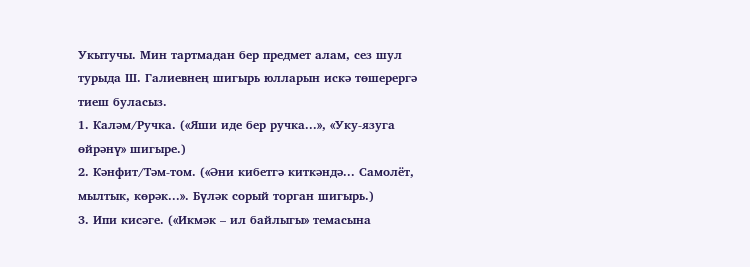Укытучы. Мин тартмадан бер предмет алам, сез шул турыда Ш. Галиевнең шигырь юлларын искә төшерергә тиеш буласыз.
1. Каләм/Ручка. («Яши иде бер ручка...», «Уку-язуга өйрәнү» шигыре.)
2. Кәнфит/Тәм-том. («Әни кибетгә киткәндә... Самолёт, мылтык, көрәк...». Бүләк сорый торган шигырь.)
3. Ипи кисәге. («Икмәк – ил байлыгы» темасына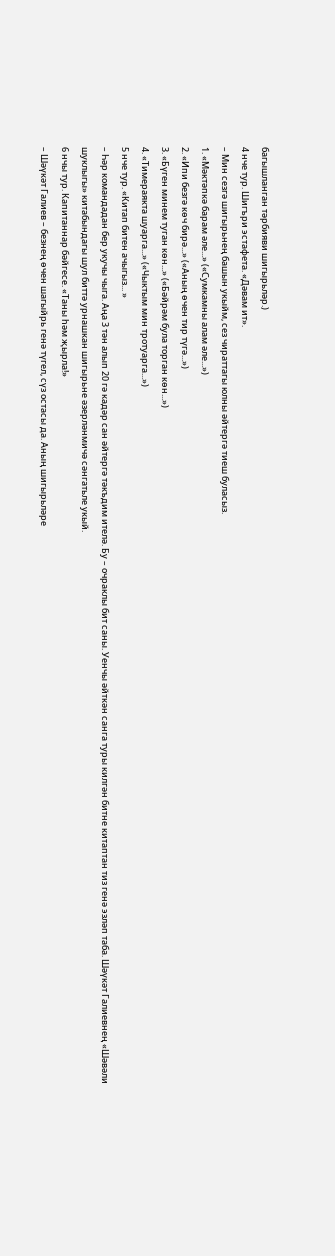багышланган тәрбияви шигырьләр.)
4 нче тур. Шигъри эстафета. «Дәвам ит».
– Мин сезгә шигырьнең башын укыйм, сез чираттагы юлны әйтергә тиеш буласыз.
1. «Мәктәпкә барам әле...» («Сумкамны алам әле...»)
2. «Ипи безгә көч бирә...» («Аның өчен тир түгә...»)
3. «Бүген минем туган көн...» («Бәйрәм була торган көн...»)
4. «Тимераякта шуарга...» («Чыктым мин тротуарга...»)
5 нче тур. «Китап битен ачыгыз... »
– Һәр командадан бер укучы чыга. Аңа 3 тән алып 20 гә кадәр сан әйтергә тәкъдим ителә. Бу – очраклы бит саны. Уенчы әйткән санга туры килгән битне китаптан тиз генә эзләп таба. Шәүкәт Галиевнең «Шәвәли шуклыгы» китабындагы шул биттә урнашкан шигырьне әзерләнмичә сәнгатьле укый.
6 нчы тур. Капитаннар бәйгесе. «Таны һәм җырла!»
– Шәүкәт Галиев – безнең өчен шагыйрь генә түгел, сүз остасы да. Аның шигырьләре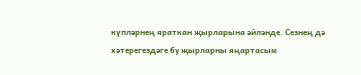күпләрнең яраткан җырларына әйләнде. Сезнең дә хәтерегездәге бу җырларны яңартасым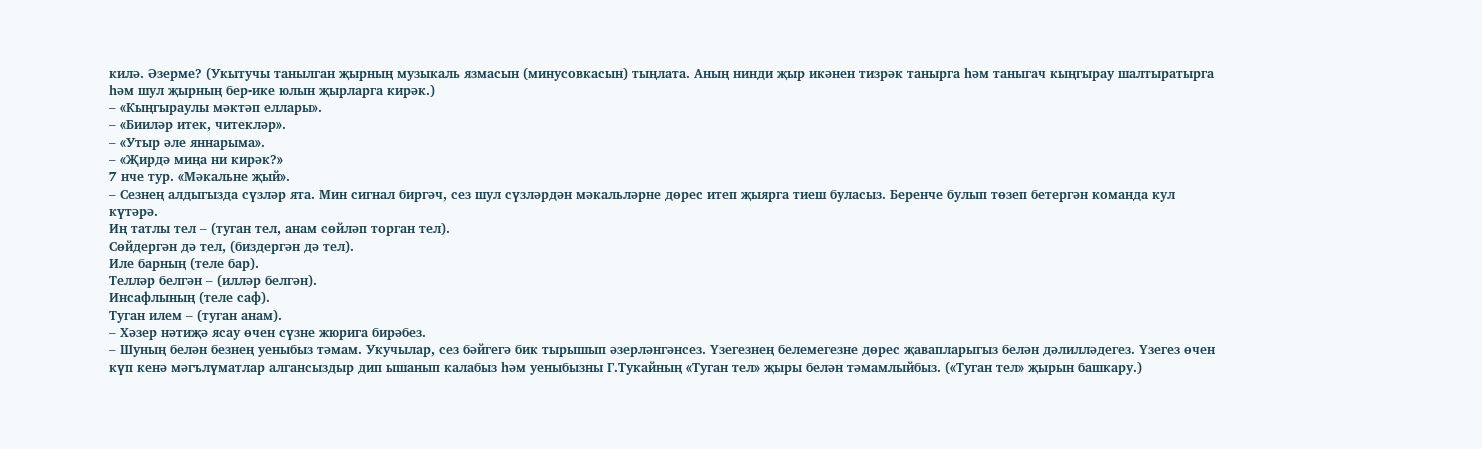килә. Әзерме? (Укытучы танылган җырның музыкаль язмасын (минусовкасын) тыңлата. Аның нинди җыр икәнен тизрәк танырга һәм таныгач кыңгырау шалтыратырга һәм шул җырның бер-ике юлын җырларга кирәк.)
– «Кыңгыраулы мәктәп еллары».
– «Бииләр итек, читекләр».
– «Утыр әле яннарыма».
– «Җирдә миңа ни кирәк?»
7 нче тур. «Мәкальне җый».
– Сезнең алдыгызда сүзләр ята. Мин сигнал биргәч, сез шул сүзләрдән мәкальләрне дөрес итеп җыярга тиеш буласыз. Беренче булып төзеп бетергән команда кул күтәрә.
Иң татлы тел – (туган тел, анам сөйләп торган тел).
Сөйдергән дә тел, (биздергән дә тел).
Иле барның (теле бар).
Телләр белгән – (илләр белгән).
Инсафлының (теле саф).
Туган илем – (туган анам).
– Хәзер нәтиҗә ясау өчен сүзне жюрига бирәбез.
– Шуның белән безнең уеныбыз тәмам. Укучылар, сез бәйгегә бик тырышып әзерләнгәнсез. Үзегезнең белемегезне дөрес җавапларыгыз белән дәлилләдегез. Үзегез өчен күп кенә мәгълүматлар алгансыздыр дип ышанып калабыз һәм уеныбызны Г.Тукайның «Туган тел» җыры белән тәмамлыйбыз. («Туган тел» җырын башкару.)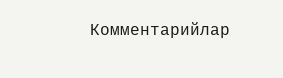Комментарийлар